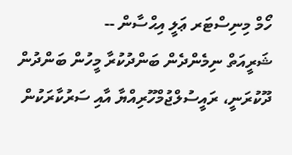ހޯމް މިނިސްޓަރ ޢަލީ އިޙްސާން --
ޝަރީއަތް ނިމެންދެން ބަންދުކުރާ މީހުން ބަންދުން ދޫކުރަނީ، ރައީސުލްޖުމްހޫރިއްޔާ އާއި ސަރުކާރަކުން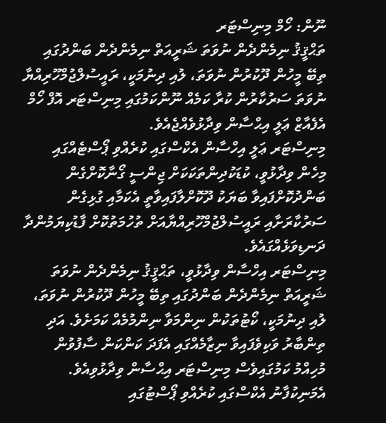ނޫން: ހޯމް މިނިސްޓަރ
ތަޙްޤީޤު ނިމެންދެން ނުވަތަ ޝަރީއަތް ނިމެންދެން ބަންދުގައި ތިބޭ މީހުން ދޫކުރުން ނުވަތަ، ލުއި ދިނުމަކީ، ރައީސުލްޖުމްހޫރިއްޔާ ނުވަތަ ސަރުކާރުން ކުރާ ކަމެއް ނޫންކަމުގައި މިނިސްޓަރ އޮފް ހޯމް އެފެއާޒް ޢަލީ އިޙްސާން ވިދާޅުވެއްޖެއެވެ.
މިނިސްޓަރ ޢަލީ އިހްސާން އެކްސްގައި ކުރެއްވި ޕޯސްޓެއްގައި މިހެން ވިދާޅުވީ، ކުޑަކުދިންތަކަކަށް ޖިންސީ ގޯނާކޮށްގެން ބަންދުކޮށްފައިވާ ބަޔަކު ދޫކޮށްލާފައިވާތީ އެކަމާއި ގުޅިގެން ސަރުކާރަށާއި ރައީސުލްޖުމްހޫރިއްޔާއަށް ތުހުމަތުކޮށް ފާޑުކިޔަމުންދާ ދަނޑިވަޅެއްގައެވެ.
މިނިސްޓަރ އިހްސާން ވިދާޅުވީ، ތަޙްޤީޤު ނިމެންދެން ނުވަތަ ޝަރީއަތް ނިމެންދެން ބަންދުގައި ތިބޭ މީހުން ދޫކުރުން ނުވަތަ، ލުއި ދިނުމަކީ، ކޯޓުތަކުން ނިންމަވާ ނިންމުމެއް ކަމަށެވެ. އަދި ތިންބާރު ވަކިވެފައިވާ ނިޒާމެއްގައި އެފަދަ ކަންކަން ސާފުވުން މުހިއްމު ކަމުގައިވެސް މިނިސްޓަރ އިޙްސާން ވިދާޅުވިއެވެ.
އެމަނިކުފާނު އެކްސްގައި ކުރެއްވި ޕޯސްޓުގައި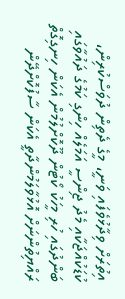އިތުރަށް ވިދާޅުވެފައި ވަނީ، މީގެ ދެތިން ދުވަސްކުރިން، ކުޑަކުއްޖަކާއި މެދު ޖިންސީ އަމަލެއް ހިންގި ކަމުގެ ދައުވާގައި ބަންދުގައި ހުރި މީހަކު ކޯޓުން ދޫކޮށްލުމުން އެކަން ހިނގިގޮތް ރައްޔިތުންނަށް އޮޅުވާލަމުންދާތީ އެކަން ސާފުކޮށްދޭން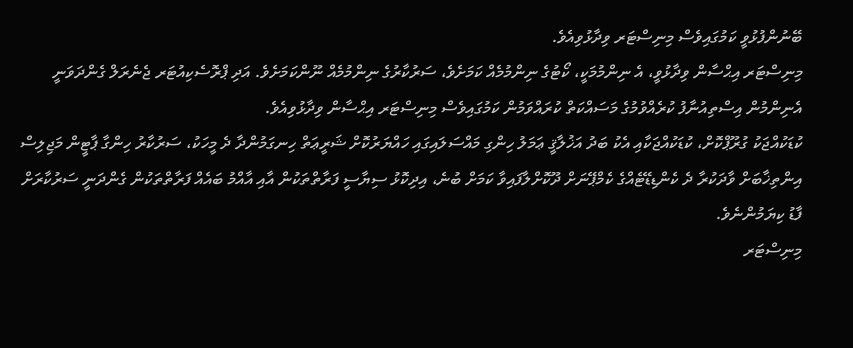ބޭނުންފުޅުވީ ކަމުގައިވެސް މިނިސްޓަރ ވިދާޅުވިއެވެ.
މިނިސްޓަރ އިޙްސާން ވިދާޅުވީ، އެ ނިންމުމަކީ، ކޯޓުގެ ނިންމުމެއް ކަމަށެވެ، ސަރުކާރުގެ ނިންމުމެއް ނޫންކަމަށެވެ. އަދި ޕްރޮސެކިއުޓަރ ޖެނެރަލް ގެންދަވަނީ އެނިންމުން އިސްތިއުނާފު ކުރެއްވުމުގެ މަސައްކަތް ކުރައްވަމުން ކަމުގައިވެސް މިނިސްޓަރ އިޙްސާން ވިދާޅުވިއެވެ.
ކުޑަކުއްޖަކު ގުރޫޕްކޮށް، ކުޑަކުއްޖަކާއި އެކު ބަދު އަޚުލާޤީ ޢަމަލު ހިންގި މައްސަލައިގައި ހައްޔަރުކޮށް ޝަރީޢަތް ހިނގަމުންދާ ދެ މީހަކު، ސަރުކާރު ހިންގާ ޕާޓީން މަޖިލިސް އިންތިޚާބަށް ވާދަކުރާ ދެ ކެންޑިޑޭޓެއްގެ ކެމްޕޭނަށް ދޫކޮށްލާފައިވާ ކަމަށް ބުނެ، އިދިކޮޅު ސިޔާސީ ފަރާތްތަކުން އާއި އާއްމު ބައެއް ފަރާތްތަކުން ގެންދަނީ ސަރުކާރަށް ފާޑު ކިޔަމުންނެވެ.
މިނިސްޓަރ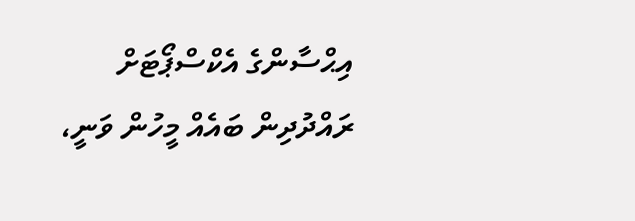އިޙްސާންގެ އެކްސްޕޯޓަށް ރައްދުދިން ބައެއް މީހުން ވަނީ،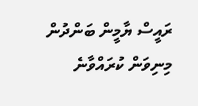ރައީސް ޔާމީން ބަންދުން މިނިވަން ކުރައްވާނެ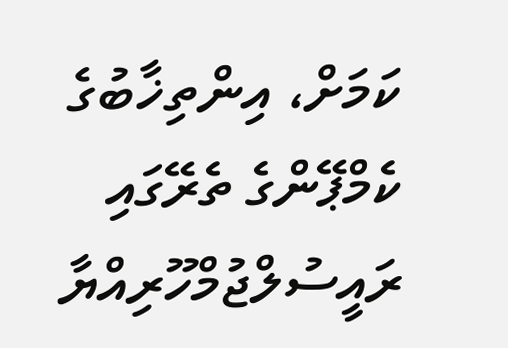ކަމަށް، އިންތިޚާބުގެ ކެމްޕޭންގެ ތެރޭގައި ރައީސުލްޖުމްހޫރިއްޔާ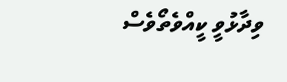ވިދާޅުވީ ކީއްވެތޯވެސް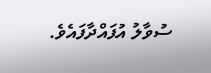ސުވާލު އުފައްދާފައެވެ.